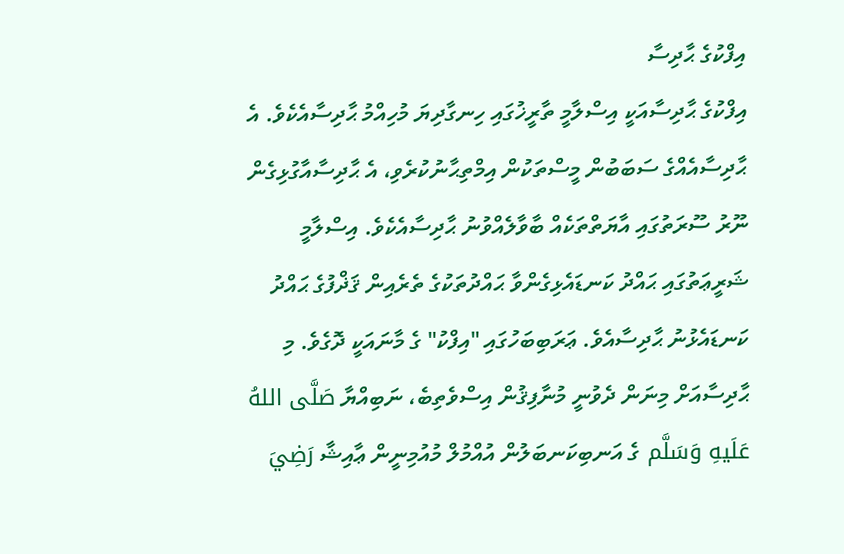އިފްކުގެ ޙާދިސާ
އިފްކުގެ ޙާދިސާއަކީ އިސްލާމީ ތާރީޚުގައި ހިނގާދިޔަ މުހިއްމު ޙާދިސާއެކެވެ. އެ ޙާދިސާއެއްގެ ސަބަބުން މީސްތަކުން އިމްތިޙާނުކުރެވި، އެ ޙާދިސާއާގުޅިގެން ނޫރު ސޫރަތުގައި އާޔަތްތަކެއް ބާވާލެއްވުނު ޙާދިސާއެކެވެ. އިސްލާމީ ޝަރީޢަތުގައި ޙައްދު ކަނޑައެޅިގެންވާ ޙައްދުތަކުގެ ތެރެއިން ޤަޛްފުގެ ޙައްދު ކަނޑައެޅުނު ޙާދިސާއެވެ. ޢަރަބިބަހުގައި "އިފްކު" ގެ މާނައަކީ ދޮގެވެ. މި ޙާދިސާއަށް މިނަން ދެވުނީ މުނާފިޤުން އިސްވެތިބެ، ނަބިއްޔާ صَلَّى اللهُ عَلَيهِ وَسَلَّم ގެ އަނބިކަނބަލުން އުއްމުލް މުއުމިނީން ޢާއިޝާ رَضِيَ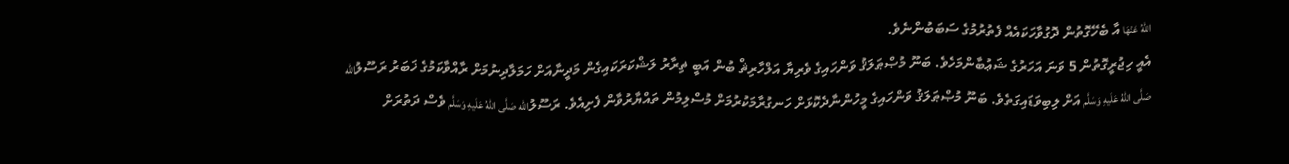اللهُ عَنْهَا އާ ބެހޭގޮތުން ދޮގުވާހަކައެއް ފެތުރުމުގެ ސަބަބުންނެވެ.
އެއީ ހިޖުރީގޮތުން 5 ވަނަ އަހަރުގެ ޝަޢުބާންމަހެވެ. ބަނޫ މުޞްޠަލަޤު ވަންހައިގެ ވެރިޔާ އަލްހާރިޘް ބުން އަބީ ޡިރާރު ލަޝްކަރަކައިގެން މަދީނާއަށް ހަމަލާދިނުމަށް ރާއްވާކަމުގެ ޚަބަރު ރަސޫލުالله صَلَّى اللهُ عَلَيهِ وَسَلَّم އަށް ލިބިވަޑައިގަތެވެ. ބަނޫ މުޞްޠަލަޤު ވަންހައިގެ މީހުންނާދެކޮޅަށް ހަނގުރާމަކުރުމަށް މުސްލިމުން ތައްޔާރުވާން ފެށިއެވެ. ރަސޫލުالله صَلَّى اللهُ عَلَيهِ وَسَلَّم ވެސް ދަތުރަށް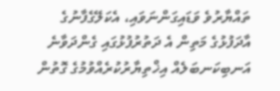ތައްޔާރުވެ ވަޑައިގަންނަވައި، އެކަލޭގެފާނުގެ އާދަފުޅުގެ މަތިން އެ ދަތުރުފުޅުގައި ގެންދަވާނެ އަނބިކަނބަލެއް އިޚްތިޔާރުކުރެއްވުމުގެ ގޮތުން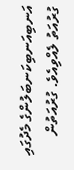އަނބިއަނބިކަނބަލުންގެ މެދުގައި ގުރުއަތު ލެއްވިއެވެ. ގުރުއަތުން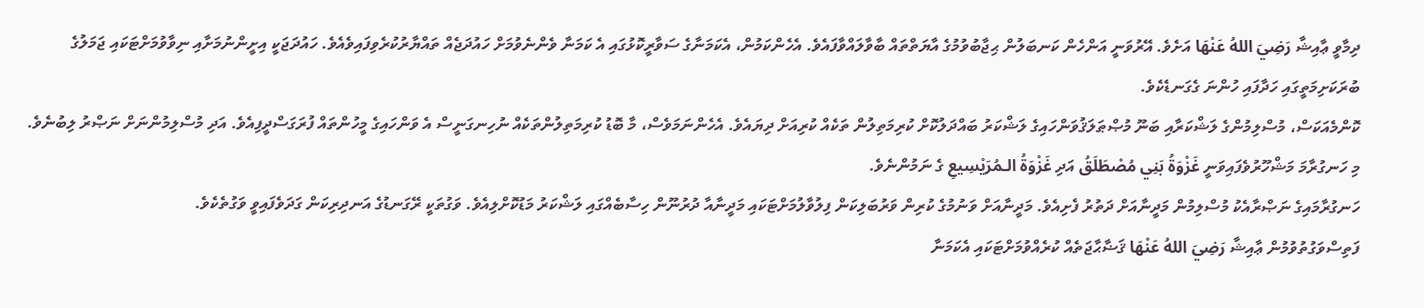ދިމާވީ ޢާއިޝާ رَضِيَ اللهُ عَنْهَا އަށެވެ. އޭރުވަނީ އަންހެން ކަނބަލުން ޙިޖާބުވުމުގެ އާޔަތްތައް ބާވާލައްވާފައެވެ. އެހެންކަމުން، އެކަމަނާގެ ސަވާރީކޮޅުގައި އެ ކަމަނާ ވެންނެވުމަށް ހައުދަޖެއް ތައްޔާރުކުރެވިފައިވެއެވެ. ހައުދަޖަކީ އިށީންނުމަށާއި ނިވާވުމަށްޓަކައި ޖަމަލުގެ ބުރަކަށިމަތީގައި ހަދާފައި ހުންނަ ގެގަނޑެކެވެ.
ކޮންމެއަކަސް، މުސްލިމުންގެ ލަޝްކަރާއި ބަނޫ މުޞްޠަލަޤުވަންހައިގެ ލަޝްކަރު ބައްދަލުކޮށް ކުރިމަތިލުން ތަކެއް ކުރިއަށް ދިޔައެވެ. އެހެންނަމަވެސް، މާ ބޮޑު ކުރިމަތިލުންތަކެއް ނުހިނގަނީސް އެ ވަންހައިގެ މީހުންތައް ފުރަގަސްދީފިއެވެ. އަދި މުސްލިމުންނަށް ނަޞްރު ލިބުނެވެ. މި ހަނގުރާމަ މަޝްހޫރުވެފައިވަނީ غَزْوَةُ بَنِي مُصْطَلَقُ އަދި غَزْوَةُ الـمُرَيْسِيعِ ގެ ނަމުންނެވެ.
ހަނގުރާމައިގެ ނަޞްރާއެކު މުސްލިމުން މަދީނާއަށް ދަތުރު ފެށިއެވެ. މަދީނާއަށް ވަނުމުގެ ކުރިން ވަރުބަލިކަން ފިލުވާލުމަށްޓަކައި މަދީނާއާ ދުރުނޫން ހިސާބެއްގައި ލަޝްކަރު މަޑުކޮށްލިއެވެ. ވަގުތަކީ ރޭގަނޑުގެ އަނދިރިކަން ގަދަވެފައިވީ ވަގުތެކެވެ.
ފަތިސްވަގުތުވުމުން ޢާއިޝާ رَضِيَ اللهُ عَنْهَا ޤަޟާޙާޖަތެއް ކުރެއްވުމަށްޓަކައި އެކަމަނާ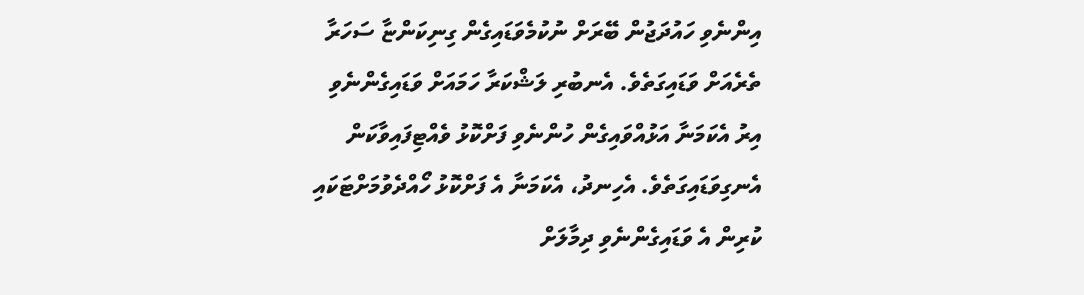އިންނެވި ހައުދަޖުން ބޭރަށް ނުކުމެވަޑައިގެން ގިނިކަންޏާ ސަހަރާ ތެރެއަށް ވަޑައިގަތެވެ. އެނބުރި ލަޝްކަރާ ހަމައަށް ވަޑައިގެންނެވި އިރު އެކަމަނާ އަޅުއްވައިގެން ހުންނެވި ފަށްކޮޅު ވެއްޓިފައިވާކަން އެނގިވަޑައިގަތެވެ. އެހިނދު، އެކަމަނާ އެ ފަށްކޮޅު ހޯއްދެވުމަށްޓަކައި ކުރިން އެ ވަޑައިގެންނެވި ދިމާލަށް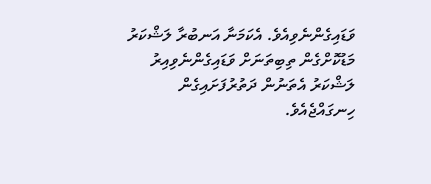ވަޑައިގެންނެވިއެވެ. އެކަމަނާ އަނބުރާ ލަޝްކަރު މަޑުކޮށްގެން ތިބިތަނަށް ވަޑައިގެންނެވިއިރު ލަޝްކަރު އެތަނުން ދަތުރުފަށައިގެން ހިނގައްޖެއެވެ.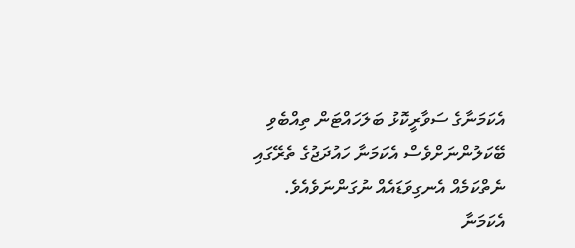އެކަމަނާގެ ސަވާރީކޮޅު ބަލަހައްޓަން ތިއްބެވި ބޭކަލުންނަށްވެސް އެކަމަނާ ހައުދަޖުގެ ތެރޭގައި ނެތްކަމެއް އެނގިވަޑައެއް ނުގަންނަވެއެވެ.
އެކަމަނާ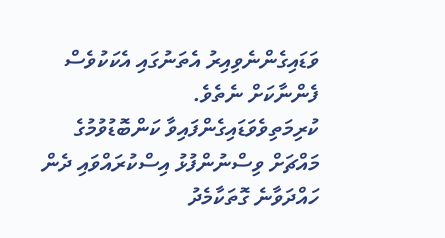ވަޑައިގެންނެވިއިރު އެތަނުގައި އެކަކުވެސް ފެންނާކަށް ނެތެވެ. ކުރިމަތިވެވަޑައިގެންފައިވާ ކަންބޮޑުވުމުގެ މައްޗަށް ވިސްނުންފުޅު އިސްކުރައްވައި ދެން ހައްދަވާނެ ގޮތަކާމެދު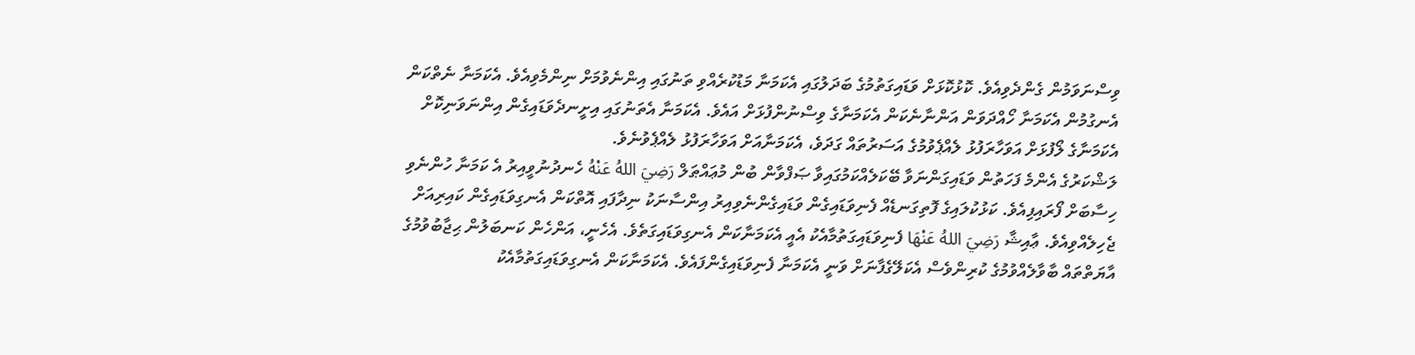ވިސްނަވަމުން ގެންދެވިއެވެ. ކޮޅުކޮޅަށް ވަޑައިގަތުމުގެ ބަދަލުގައި އެކަމަނާ މަޑުކުރެއްވި ތަނުގައި އިންނެވުމަށް ނިންމެވިއެވެ. އެކަމަނާ ނެތްކަން އެނގުމުން އެކަމަނާ ހޯއްދަވަން އަންނާނެކަން އެކަމަނާގެ ވިސްނުންފުޅަށް އައެވެ. އެކަމަނާ އެތަނުގައި އިށީނދެވަޑައިގެން އިންނަވަނިކޮށް އެކަމަނާގެ ލޯފުޅަށް އަވަހާރަފުޅު ލެއްޕެވުމުގެ އަސަރުތައް ގަދަވެ، އެކަމަނާއަށް އަވަހާރަފުޅު ލެއްޕެވުނެވެ.
ލަޝްކަރުގެ އެންމެ ފަހަތުން ވަޑައިގަންނަވާ ބޭކަލެއްކަމުގައިވާ ޞަފްވާން ބުން މުޢައްޠަލް رَضِيَ اللهُ عَنْهُ ހެނދުނުވީއިރު އެ ކަމަނާ ހުންނެވި ހިސާބަށް ފޯރައިފިއެވެ. ކަޅުކުލައިގެ ފޮތިގަނޑެއް ފެނިވަޑައިގެން ވަޑައިގެންނެވިއިރު އިންސާނަކު ނިދާފައި އޮތްކަން އެނގިވަޑައިގެން ކައިރިއަށް ޖެހިލެއްވިއެވެ. ޢާއިޝާ رَضِيَ اللهُ عَنْهَا ފެނިވަޑައިގަތުމާއެކު އެއީ އެކަމަނާކަން އެނގިވަޑައިގަތެވެ. އެހެނީ، އަންހެން ކަނބަލުން ޙިޖާބުވުމުގެ އާޔަތްތައް ބާވާލެއްވުމުގެ ކުރިންވެސް އެކަލޭގެފާނަށް ވަނީ އެކަމަނާ ފެނިވަޑައިގެންފައެވެ. އެކަމަނާކަން އެނގިވަޑައިގަތުމާއެކު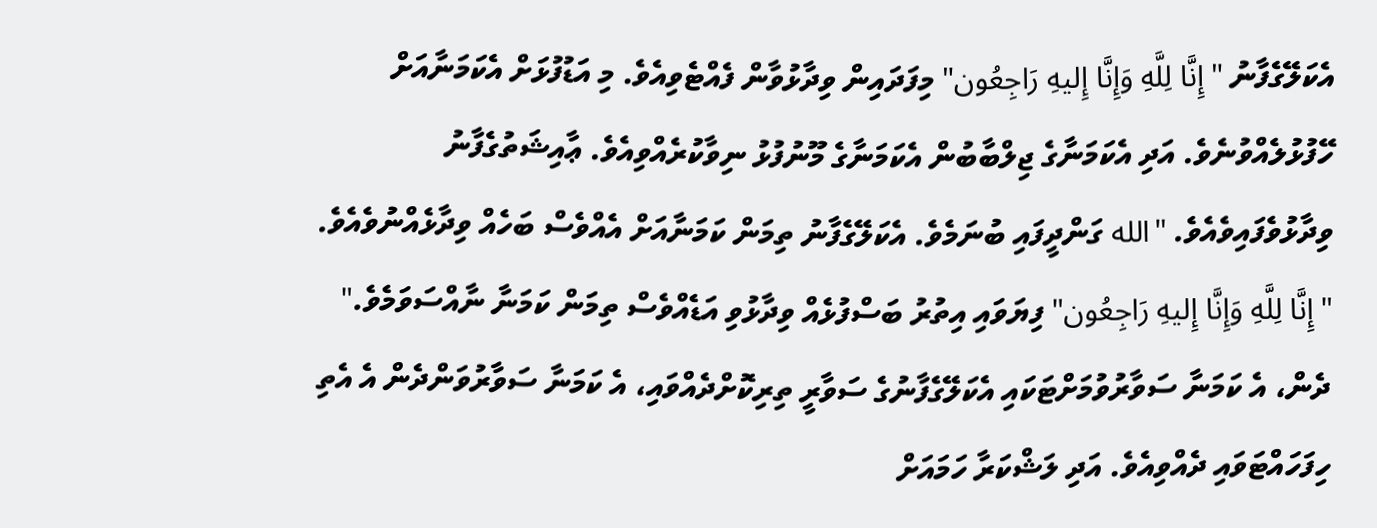އެކަލޭގެފާނު "إِنَّا لِلَّهِ وَإِنَّا إِليهِ رَاجِعُون" މިފަދައިން ވިދާޅުވާން ފެއްޓެވިއެވެ. މި އަޑުފުޅަށް އެކަމަނާއަށް ހޭފުޅުލެއްވުނެވެ. އަދި އެކަމަނާގެ ޖިލްބާބުން އެކަމަނާގެ މޫނުފުޅު ނިވާކުރެއްވިއެވެ. ޢާއިޝަތުގެފާނު ވިދާޅުވެފައިވެއެވެ. "الله ގަންދީފައި ބުނަމެވެ. އެކަލޭގެފާނު ތިމަން ކަމަނާއަށް އެއްވެސް ބަހެއް ވިދާޅެއްނުވެއެވެ. "إِنَّا لِلَّهِ وَإِنَّا إِليهِ رَاجِعُون" ފިޔަވައި އިތުރު ބަސްފުޅެއް ވިދާޅުވި އަޑެއްވެސް ތިމަން ކަމަނާ ނާއްސަވަމެވެ."
ދެން، އެ ކަމަނާ ސަވާރުވުމަށްޓަކައި އެކަލޭގެފާނުގެ ސަވާރީ ތިރިކޮށްދެއްވައި، އެ ކަމަނާ ސަވާރުވަންދެން އެ އެތި ހިފަހައްޓަވައި ދެއްވިއެވެ. އަދި ލަޝްކަރާ ހަމައަށް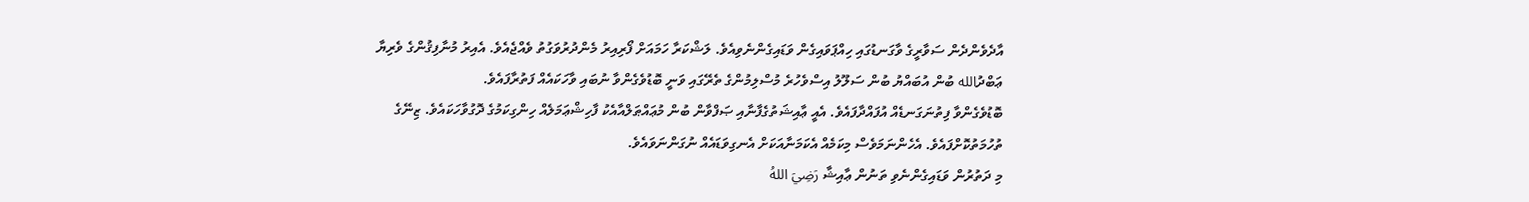އާދެވެންދެން ސަވާރީގެ ވާގަނޑުގައި ހިއްޕަވައިގެން ވަޑައިގެންނެވިއެވެ. ލަޝްކަރާ ހަމައަށް ފޯރިއިރު މެންދުރުވަގުތު ވެއްޖެއެވެ. އެއިރު މުނާފިޤުންގެ ވެރިޔާ ޢަބްދުالله ބުން އުބައްޔު ބުން ސަލޫލު އިސްވެހުރެ މުސްލިމުންގެ ތެރޭގައި ވަނީ ބޮޑުވެގެންވާ ނުބައި ވާހަކައެއް ފަތުރާފައެވެ.
ބޮޑުވެގެންވާ ފިތުނަގަނޑެއް އުފައްދާފައެވެ. އެއީ ޢާއިޝަތުގެފާނާއި ޞަފްވާން ބުން މުޢައްޠަލްއާއެކު ފާހިޝްޢަމަލެއް ހިންގިކަމުގެ ދޮގުވާހަކައެވެ. ޒިނޭގެ ތުހުމަތުކޮށްފައެވެ. އެހެންނަމަވެސް މިކަމެއް އެކަމަނާއަކަށް އެނގިވަޑައެއް ނުގަންނަވައެވެ.
މި ދަތުރުން ވަޑައިގެންނެވި ތަނުން ޢާއިޝާ رَضِيَ اللهُ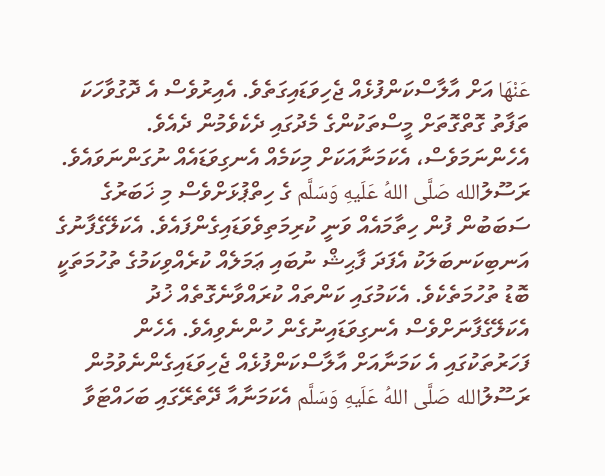عَنْهَا އަށް އާލާސްކަންފުޅެއް ޖެހިވަޑައިގަތެވެ. އެއިރުވެސް އެ ދޮގުވާހަކަ ތަފާތު ގޮތްގޮތަށް މީސްތަކުންގެ މެދުގައި ދެކެވެމުން ދެއެވެ. އެހެންނަމަވެސް، އެކަމަނާއަކަށް މިކަމެއް އެނގިވަޑައެއް ނުގަންނަވައެވެ. ރަސޫލުالله صَلَّى اللهُ عَلَيهِ وَسَلَّم ގެ ހިތްޕުޅަށްވެސް މި ޚަބަރުގެ ސަބަބުން ފުން ހިތާމައެއް ވަނީ ކުރިމަތިވެވަޑައިގެންފައެވެ. އެކަލޭގެފާނުގެ އަނބިކަނބަލަކު އެފަދަ ފާޙިޝް ނުބައި ޢަމަލެއް ކުރެއްވިކަމުގެ ތުހުމަތަކީ ބޮޑު ތުހުމަތެކެވެ. އެކަމުގައި ކަންތައް ކުރައްވާނެގޮތެއް ޚުދު އެކަލޭގެފާނަށްވެސް އެނގިވަޑައިނުގެން ހުންނެވިއެވެ. އެހެން ފަހަރުތަކުގައި އެ ކަމަނާއަށް އާލާސްކަންފުޅެއް ޖެހިވަޑައިގެންނެވުމުން ރަސޫލުالله صَلَّى اللهُ عَلَيهِ وَسَلَّم އެކަމަނާއާ ދޭތެރޭގައި ބަހައްޓަވާ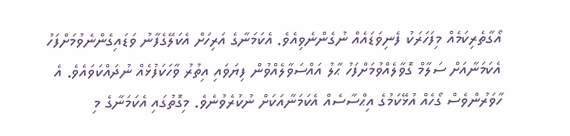އޯގާތެރިކަމެއް މިފަހަރަކު ފެނިވަޑައެއް ނުގެންނެވިއެވެ. އެކަމަނާގެ އަރިހަށް އެކަލޭގެފާނު ވަޑައިގެންނެވުމަށްފަހު އެކަމަނާއަށް ސަލާމް ގޮވާލެއްވުމަށްފަހު ޙާލު އައްސަވާލެއްވުން ފިޔަވައި އިތުރު ވާހަކަފުޅެއް ނުދައްކަވައެވެ. އެ ހާވަރުންވެސް ގޯހެއް އުޅޭކަމުގެ އިޙްސާސެއް އެކަމަނާއަކަށް ނުކުރެވުނެވެ. މިގޮތުގައި އެކަމަނާގެ މި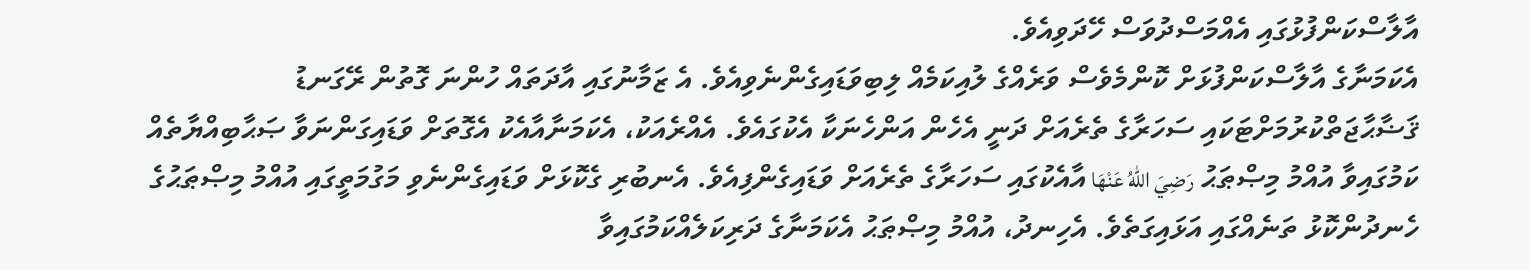އާލާސްކަންފުޅުގައި އެއްމަސްދުވަސް ހޭދަވިއެވެ.
އެކަމަނާގެ އާލާސްކަންފުޅަށް ކޮންމެވެސް ވަރެއްގެ ލުއިކަމެއް ލިބިވަޑައިގެންނެވިއެވެ. އެ ޒަމާނުގައި އާދަތައް ހުންނަ ގޮތުން ރޭގަނޑު ޤަޟާޙާޖަތްކުރުމަށްޓަކައި ސަހަރާގެ ތެރެއަށް ދަނީ އެހެން އަންހެނަކާ އެކުގައެވެ. އެއްރެއަކު، އެކަމަނާއާއެކު އެގޮތަށް ވަޑައިގަންނަވާ ޞަޙާބިއްޔާތެއް ކަމުގައިވާ އުއްމު މިޞްޠަޙު رَضِيَ اللهُ عَنْهَا އާއެކުގައި ސަހަރާގެ ތެރެއަށް ވަޑައިގެންފިއެވެ. އެނބުރި ގެކޮޅަށް ވަޑައިގެންނެވި މަގުމަތީގައި އުއްމު މިޞްޠަޙުގެ ހެނދުންކޮޅު ތަނެއްގައި އަޅައިގަތެވެ. އެހިނދު، އުއްމު މިޞްޠަޙު އެކަމަނާގެ ދަރިކަލެއްކަމުގައިވާ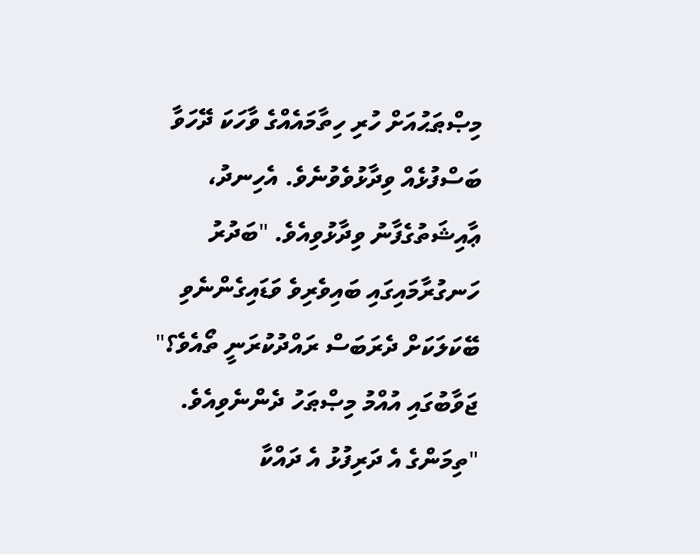މިޞްޠަޙުއަށް ހުރި ހިތާމައެއްގެ ވާހަކަ ދޭހަވާ ބަސްފުޅެއް ވިދާޅުވެވުނެވެ. އެހިނދު، ޢާއިޝަތުގެފާނު ވިދާޅުވިއެވެ. "ބަދުރު ހަނގުރާމައިގައި ބައިވެރިވެ ވަޑައިގެންނެވި ބޭކަލަކަށް ދެރަބަސް ރައްދުކުރަނީ ތޯއެވެ؟" ޖަވާބުގައި އުއްމު މިޞްޠަހު ދެންނެވިއެވެ. "ތިމަންގެ އެ ދަރިފުޅު އެ ދައްކާ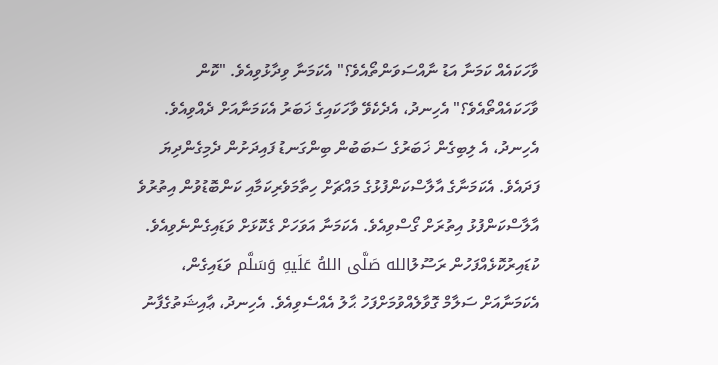ވާހަކައެއް ކަމަނާ އަޑު ނާއްސަވަންތޯއެވެ؟" އެކަމަނާ ވިދާޅުވިއެވެ. "ކޮން ވާހަކައެއްތޯއެވެ؟" އެހިނދު، އެދެކެވޭ ވާހަކައިގެ ޚަބަރު އެކަމަނާއަށް ދެއްވިއެވެ. އެހިނދު، އެ ލިބިގެން ޚަބަރުގެ ސަބަބުން ބިންގަނޑު ފައިދަށުން ދެމިގެންދިޔަ ފަދައެވެ. އެކަމަނާގެ އާލާސްކަންފުޅުގެ މައްޗަށް ހިތާމަވެރިކަމާއި ކަންބޮޑުވުން އިތުރުވެ އާލާސްކަންފުޅު އިތުރަށް ގޯސްވިއެވެ. އެކަމަނާ އަވަހަށް ގެކޮޅަށް ވަޑައިގެންނެވިއެވެ. ކުޑައިރުކޮޅެއްފަހުން ރަސޫލުالله صَلَّى اللهُ عَلَيهِ وَسَلَّم ވަޑައިގެން، އެކަމަނާއަށް ސަލާމް ގޮވާލެއްވުމަށްފަހު ޙާލު އެއްސެވިއެވެ. އެހިނދު، ޢާއިޝަތުގެފާނު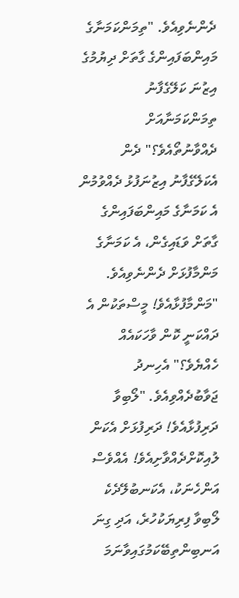ދެންނެވިއެވެ. "ތިމަންކަމަނާގެ މައިންބަފައިންގެ ގާތަށް ދިޔުމުގެ އިޒުނަ ކަލޭގެފާނު ތިމަންކަމަނާއަށް ދެއްވާނުތޯއެވެ؟" ދެން އެކަލޭގެފާނު އިޒުނަފުޅު ދެއްވުމުން އެ ކަމަނާގެ މައިންބަފައިންގެ ގާތަށް ވަޑައިގެން، އެ ކަމަނާގެ މަންމާފުޅަށް ދެންނެވިއެވެ. "މަންމާފުޅާއެވެ! މީސްތަކުން އެ ދައްކަނީ ކޮން ވާހަކައެއް ހެއްޔެވެ؟" އެހިނދު ޖަވާބުދެއްވިއެވެ. "ލޯބިވާ ދަރިފުޅާއެވެ! ދަރިފުޅަށް އެކަން ލުއިކޮށްދެއްވާށިއެވެ! އެއްވެސް އަންހެނަކު، އެކަނބުލޭދެކެ ލޯބިވާ ފިރިޔަކުހުރެ، އަދި ގިނަ އަނބިންތިބޭކަމުގައިވާނަމަ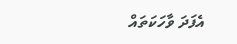އެފަދަ ވާހަކަތައް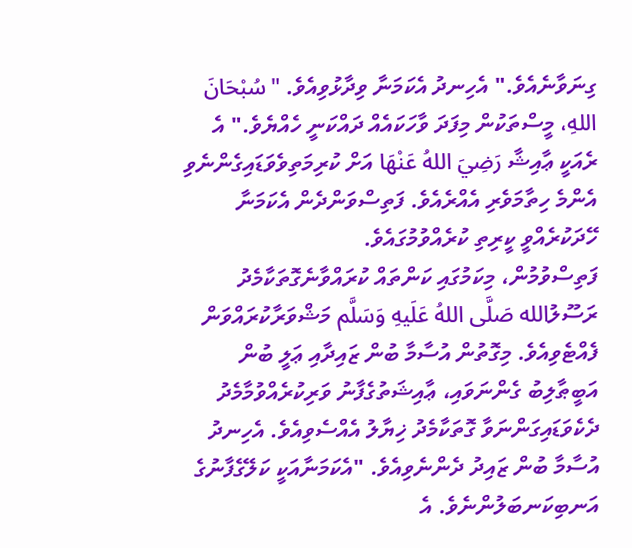ގިނަވާނެއެވެ." އެހިނދު އެކަމަނާ ވިދާޅުވިއެވެ. "سُبْحَانَ اللهِ، މީސްތަކުން މިފަދަ ވާހަކައެއް ދައްކަނީ ހެއްޔެވެ." އެ ރެއަކީ ޢާއިޝާ رَضِيَ اللهُ عَنْهَا އަށް ކުރިމަތިވެވަޑައިގެންނެވި އެންމެ ހިތާމަވެރި އެއްރެއެވެ. ފަތިސްވަންދެން އެކަމަނާ ހޭދަކުރެއްވީ ކީރިތި ކުރެއްވުމުގައެވެ.
ފަތިސްވުމުން، މިކަމުގައި ކަންތައް ކުރައްވާނެގޮތަކާމެދު ރަސޫލުالله صَلَّى اللهُ عَلَيهِ وَسَلَّم މަޝްވަރާކުރައްވަން ފެއްޓެވިއެވެ. މިގޮތުން އުސާމާ ބުން ޒައިދާއި ޢަލީ ބުން އަބީޠާލިބު ގެންނަވައި، ޢާއިޝަތުގެފާނު ވަރިކުރެއްވުމާމެދު ދެކެވަޑައިގަންނަވާ ގޮތަކާމެދު ޚިޔާލު އެއްސެވިއެވެ. އެހިނދު އުސާމާ ބުން ޒައިދު ދެންނެވިއެވެ. "އެކަމަނާއަކީ ކަލޭގެފާނުގެ އަނބިކަނބަލުންނެވެ. އެ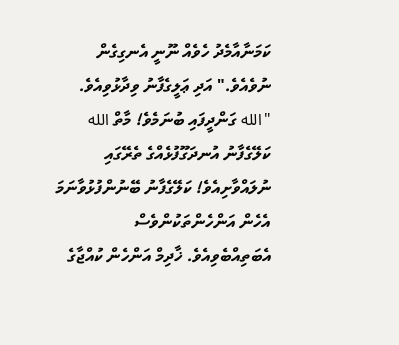ކަމަނާއާމެދު ހެވެއް ނޫނީ އެނގިގެން ނުވެއެވެ." އަދި ޢަލީގެފާނު ވިދާޅުވިއެވެ. "الله ގަންދީފައި ބުނަމެވެ! މާތް الله ކަލޭގެފާނު އުނދަގޫފުޅެއްގެ ތެރޭގައި ނުލައްވާށިއެވެ! ކަލޭގެފާނު ބޭނުންފުޅުވާނަމަ އެހެން އަންހެންތަކުންވެސް އެބަތިއްބެވިއެވެ. ޚާދިމް އަންހެން ކުއްޖާގެ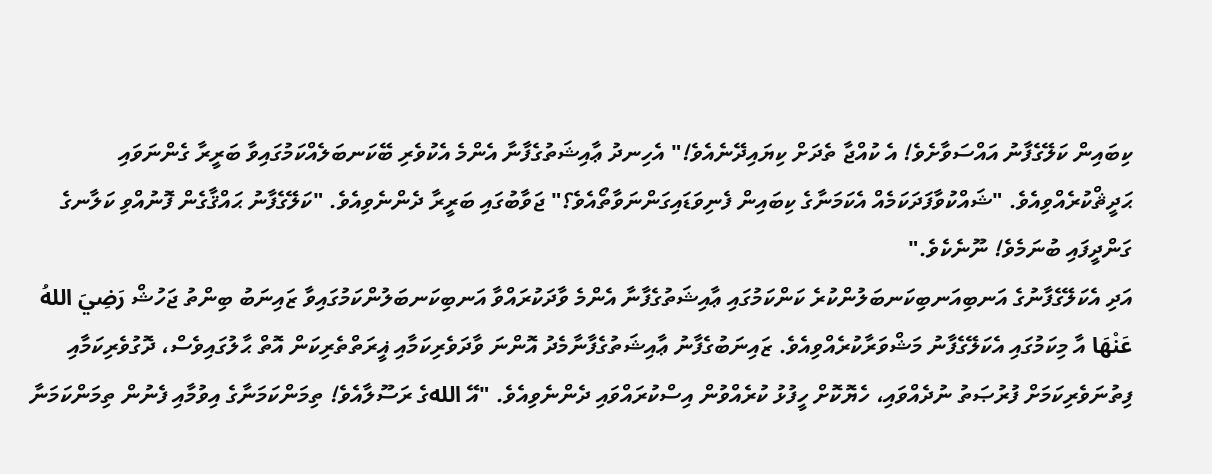ކިބައިން ކަލޭގެފާނު އައްސަވާށެވެ! އެ ކުއްޖާ ތެދަށް ކިޔައިދޭނެއެވެ!" އެހިނދު ޢާއިޝަތުގެފާނާ އެންމެ އެކުވެރި ބޭކަނބަލެއްކަމުގައިވާ ބަރީރާ ގެންނަވައި ޙަދީޘްކުރެއްވިއެވެ. "ޝައްކުވާފަދަކަމެއް އެކަމަނާގެ ކިބައިން ފެނިވަޑައިގަންނަވާތޯއެވެ؟" ޖަވާބުގައި ބަރީރާ ދެންނެވިއެވެ. "ކަލޭގެފާނު ޙައްޤާގެން ފޮނުއްވި ކަލާނގެ ގަންދީފައި ބުނަމެވެ! ނޫނެކެވެ."
އަދި އެކަލޭގެފާނުގެ އަނބިއަނބިކަނބަލުންކުރެ ކަންކަމުގައި ޢާއިޝަތުގެފާނާ އެންމެ ވާދަކުރައްވާ އަނބިކަނބަލުންކަމުގައިވާ ޒައިނަބު ބިންތު ޖަހުޝް رَضِيَ اللهُ عَنْهَا އާ މިކަމުގައި އެކަލޭގެފާނު މަޝްވަރާކުރެއްވިއެވެ. ޒައިނަބުގެފާނު ޢާއިޝަތުގެފާނާމެދު އޮންނަ ވާދަވެރިކަމާއި ޣީރަތްތެރިކަން އޮތް ޙާލުގައިވެސް، ދޮގުވެރިކަމާއި ފިތުނަވެރިކަމަށް ފުރުޞަތު ނުދެއްވައި، ހެޔޮކޮށް ހީފުޅު ކުރެއްވުން އިސްކުރައްވައި ދެންނެވިއެވެ. "އޭ اللهގެ ރަސޫލާއެވެ! ތިމަންކަމަނާގެ އިވުމާއި ފެނުން ތިމަންކަމަނާ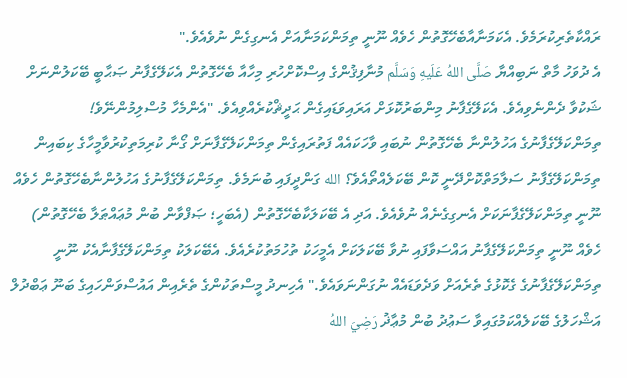ރައްކާތެރިކުރަމެވެ. އެކަމަނާއާބެހޭގޮތުން ހެވެއް ނޫނީ ތިމަންކަމަނާއަށް އެނގިގެން ނުވެއެވެ."
އެ ދުވަހު މާތް ނަބިއްޔާ صَلَّى اللهُ عَلَيهِ وَسَلَّم މުނާފިޤުންގެ އިސްކޮށްހުރި މިހާއާ ބެހޭގޮތުން އެކަލޭގެފާނު ޞަޙާބީ ބޭކަލުންނަށް ޝަކުވާ ދެންނެވިއެވެ. އެކަލޭގެފާނު މިންބަރުކޮޅަށް އަރައިވަޑައިގެން ޙަދީޘްކުރެއްވިއެވެ. "އެންމެހާ މުސްލިމުންނޭވެ! ތިމަންކަލޭގެފާނުގެ އަހުލުންނާ ބެހޭގޮތުން ނުބައި ވާހަކައެއް ފަތުރައިގެން ތިމަންކަލޭގެފާނަށް ގޯނާ ކުރިމަތިކުރުވާމީހާގެ ކިބައިން ތިމަންކަލޭގެފާނު ސަލާމަތްކޮށްދޭނީ ކޮން ބޭކަލެއްތޯއެވެ؟ الله ގަންދީފައި ބުނަމެވެ. ތިމަންކަލޭގެފާނުގެ އަހުލުންނާބެހޭގޮތުން ހެވެއް ނޫނީ ތިމަންކަލޭގެފާނަކަށް އެނގިގެނެއް ނުވެއެވެ. އަދި އެ ބޭކަލަކާބެހޭގޮތުން (އެބަހީ؛ ޞަފްވާން ބުން މުޢައްޠަލާ ބެހޭގޮތުން) ހެވެއް ނޫނީ ތިމަންކަލޭގެފާނު އައްސަވާފައި ނުވާ ބޭކަލަކަށް އެމީހަކު ތުހުމަތުކުރެއެވެ. އެބޭކަލަކު ތިމަންކަލޭގެފާނާއެކު ނޫނީ ތިމަންކަލޭގެފާނުގެ ގެކޮޅުގެ ތެރެއަށް ވަދެވަޑައެއް ނުގަންނަވައެވެ." އެހިނދު މީސްތަކުންގެ ތެރެއިން އައުސްވަންހައިގެ ބަނޫ ޢަބްދުލް އަޝްހަލުގެ ބޭކަލެއްކަމުގައިވާ ސަޢުދު ބުން މުޢާޛު رَضِيَ اللهُ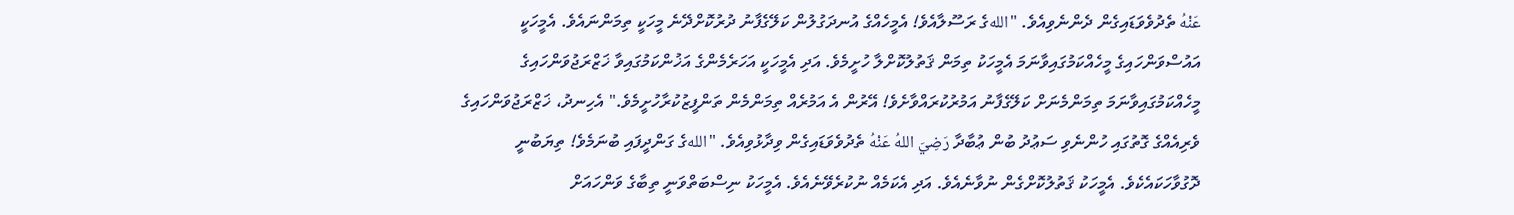عَنْهُ ތެދުވެވަޑައިގެން ދެންނެވިއެވެ. "اللهގެ ރަސޫލާއެވެ! އެމީހެއްގެ އުނދަގުލުން ކަލޭގެފާނު ދުރުކޮށްދޭނެ މީހަކީ ތިމަންނައެވެ. އެމީހަކީ އައުސްވަންހައިގެ މީހެއްކަމުގައިވާނަމަ އެމީހަކު ތިމަން ޤަތުލުކޮށްލާ ހުށީމެވެ. އަދި އެމީހަކީ އަހަރެމެންގެ އަޚުންކަމުގައިވާ ޚަޒްރަޖުވަންހައިގެ މީހެއްކަމުގައިވާނަމަ ތިމަންމެނަށް ކަލޭގެފާނު އަމުރުކުރައްވާށެވެ! އޭރުން އެ އަމުރެއް ތިމަންމެން ތަންފީޒުކުރާހުށީމެވެ." އެހިނދު، ޚަޒްރަޖުވަންހައިގެ ވެރިއެއްގެ ގޮތުގައި ހުންނެވި ސަޢުދު ބުން ޢުބާދާ رَضِيَ اللهُ عَنْهُ ތެދުވެވަޑައިގެން ވިދާޅުވިއެވެ. "اللهގެ ގަންދީފައި ބުނަމެވެ! ތިޔަބުނީ ދޮގުވާހަކައެކެވެ. އެމީހަކު ޤަތުލުކޮށްގެން ނުވާނެއެވެ. އަދި އެކަމެއް ނުކުރެވޭނެއެވެ. އެމީހަކު ނިސްބަތްވަނީ ތިބާގެ ވަންހައަށް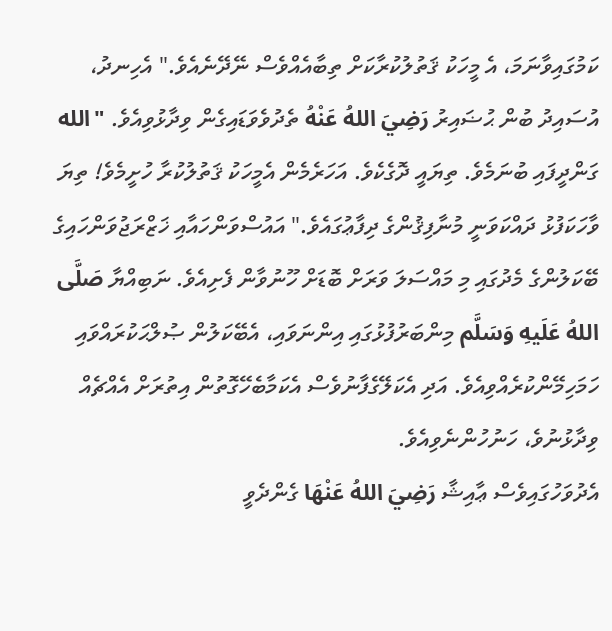ކަމުގައިވާނަމަ، އެ މީހަކު ޤަތުލުކުރާކަށް ތިބާއެއްވެސް ނޭދޭނެއެވެ." އެހިނދު، އުސައިދު ބުން ޙުޟައިރު رَضِيَ اللهُ عَنْهُ ތެދުވެވަޑައިގެން ވިދާޅުވިއެވެ. "الله ގަންދީފައި ބުނަމެވެ. ތިޔައީ ދޮގެކެވެ. އަހަރެމެން އެމީހަކު ޤަތުލުކުރާ ހުށީމެވެ! ތިޔަ ވާހަކަފުޅު ދައްކަވަނީ މުނާފިޤުންގެ ދިފާޢުގައެވެ." އައުސްވަންހައާއި ޚަޒްރަޖުވަންހައިގެ ބޭކަލުންގެ މެދުގައި މި މައްސަލަ ވަރަށް ބޮޑަށް ހޫނުވާން ފެށިއެވެ. ނަބިއްޔާ صَلَّى اللهُ عَلَيهِ وَسَلَّم މިންބަރުފުޅުގައި އިންނަވައި، އެބޭކަލުން ޞުލްޙަކުރައްވައި ހަމަހިމޭންކުރެއްވިއެވެ. އަދި އެކަލޭގެފާނުވެސް އެކަމާބެހޭގޮތުން އިތުރަށް އެއްޗެއް ވިދާޅުނުވެ، ހަނުހުންނެވިއެވެ.
އެދުވަހުގައިވެސް ޢާއިޝާ رَضِيَ اللهُ عَنْهَا ގެންދެވީ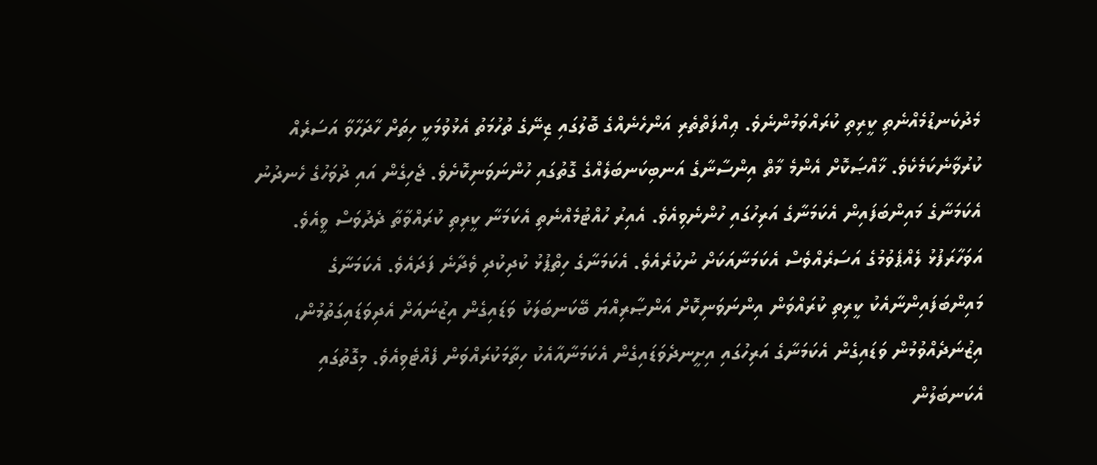މެދުކެނޑުމެއްނެތި ކީރިތި ކުރައްވަމުންނެވެ. ޢިއްފަތްތެރި އަންހެނެއްގެ ބޮލުގައި ޒިނޭގެ ތުހުމަތު އެޅުވުމަކީ ހިތަށް ހާދަހާވާ އަސަރެއް ކުރުވާނެކަމެކެވެ. ޚާއްޞަކޮށް އެންމެ މާތް އިންސާނާގެ އަނބިކަނބަލެއްގެ ގޮތުގައި ހުންނަވަނިކޮށެވެ. ޖެހިގެން އައި ދުވަހުގެ ހެނދުނު އެކަމަނާގެ މައިންބަފައިން އެކަމަނާގެ އަރިހުގައި ހުންނެވިއެވެ. އެއިރު ހުއްޓުމެއްނެތި އެކަމަނާ ކީރިތި ކުރައްވާތާ ދެދުވަސް ވީއެވެ. އަވަހާރަފުޅު ލެއްޕެވުމުގެ އަސަރެއްވެސް އެކަމަނާއަކަށް ނުކުރެއެވެ. އެކަމަނާގެ ހިތްޕުޅު ކުދިކުދި ވެދާނެ ފަދައެވެ. އެކަމަނާގެ މައިންބަފައިންނާއެކު ކީރިތި ކުރައްވަން އިންނަވަނިކޮށް އަންޞާރިއްޔަ ބޭކަނބަލަކު ވަޑައިގެން އިޒުނައަށް އެދިވަޑައިގަތުމުން، އިޒުނަދެއްވުމުން ވަޑައިގެން އެކަމަނާގެ އަރިހުގައި އިށީނދެވަޑައިގެން އެކަމަނާއާއެކު ހިތާމަކުރައްވަން ފެއްޓެވިއެވެ. މިގޮތުގައި އެކަނބަލުން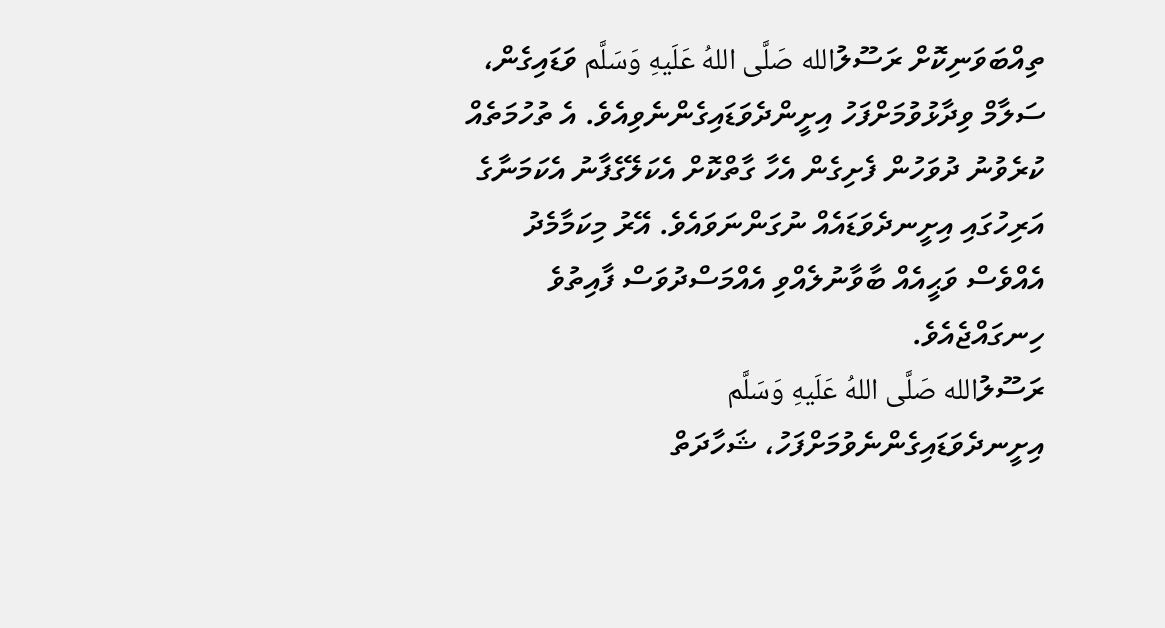ތިއްބަވަނިކޮށް ރަސޫލުالله صَلَّى اللهُ عَلَيهِ وَسَلَّم ވަޑައިގެން، ސަލާމް ވިދާޅުވުމަށްފަހު އިށީންދެވަޑައިގެންނެވިއެވެ. އެ ތުހުމަތެއް ކުރެވުނު ދުވަހުން ފެށިގެން އެހާ ގާތްކޮށް އެކަލޭގެފާނު އެކަމަނާގެ އަރިހުގައި އިށީނދެވަޑައެއް ނުގަންނަވައެވެ. އޭރު މިކަމާމެދު އެއްވެސް ވަޙީއެއް ބާވާނުލެއްވި އެއްމަސްދުވަސް ފާއިތުވެ ހިނގައްޖެއެވެ.
ރަސޫލުالله صَلَّى اللهُ عَلَيهِ وَسَلَّم އިށީނދެވަޑައިގެންނެވުމަށްފަހު، ޝަހާދަތް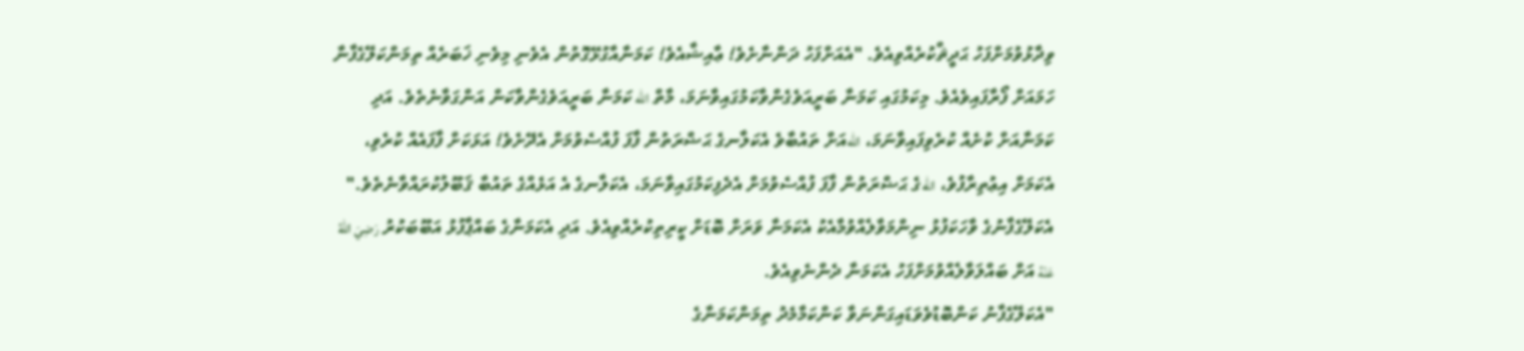ވިދާޅުވުމަށްފަހު ޙަދީޘްކުރެއްވިއެވެ. "އެއަށްފަހު ދަންނާށެވެ! ޢާއިޝާއެވެ! ކަމަނާއާގުޅޭގޮތުން އެވެނި މިވެނި ޚަބަރެއް ތިމަންކަލޭގެފާނާ ހަމައަށް ފޯރާފައިވެއެވެ. މިކަމުގައި ކަމަނާ ބަރީއަވެގެންވާކަމުގައިވާނަމަ، މާތް الله ކަމަނާ ބަރީއަވެގެންވާކަން އަންގަވާނެތެވެ. އަދި ކަމަނާއަށް ކުށެއް ކުރެވިފައިވާނަމަ، اللهއަށް ތައުބާވެ އެކަލާނގެ ޙަޟްރަތުން ފާފަ ފުއްސެވުމަށް އެދޭށެވެ! އަޅަކަށް ފާފައެއް ކުރެވި، އެކަމަށް އިޢުތިރާފުވެ، اللهގެ ޙަޟްރަތުން ފާފަ ފުއްސެވުމަށް އެދެފިކަމުގައިވާނަމަ، އެކަލާނގެ އެ އަޅެއްގެ ތައުބާ ޤަބޫލުކުރައްވާނެތެވެ." އެކަލޭގެފާނުގެ ވާހަކަފުޅު ނިންމަވާލެއްވުމާއެކު އެކަމަނާ ވަރަށް ބޮޑަށް ކީރިތިކުރެއްވިއެވެ. އަދި އެކަމަނާގެ ބައްޕާފުޅު އަބޫބަކުރު رَضِيَ اللهُ عَنْهُ އަށް ބައްލަވާލެއްވުމަށްފަހު އެކަމަނާ ދެންނެވިއެވެ.
"އެކަލޭގެފާނު ކަންބޮޑުވެވަޑައިގަންނަވާ ކަންކަމާމެދު ތިމަންކަމަނާގެ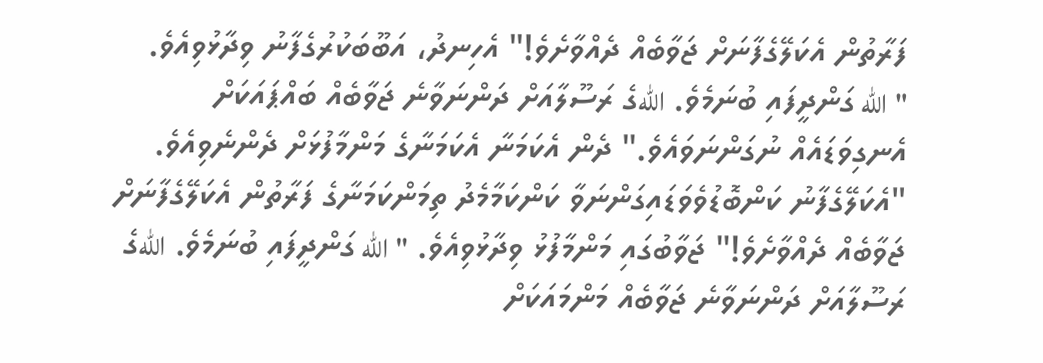ފަރާތުން އެކަލޭގެފާނަށް ޖަވާބެއް ދެއްވާށެވެ!" އެހިނދު، އަބޫބަކުރުގެފާނު ވިދާޅުވިއެވެ. "الله ގަންދީފައި ބުނަމެވެ. اللهގެ ރަސޫލާއަށް ދަންނަވާނެ ޖަވާބެއް ބައްޕައަކަށް އެނގިވަޑައެއް ނުގަންނަވައެވެ." ދެން އެކަމަނާ އެކަމަނާގެ މަންމާފުޅަށް ދެންނެވިއެވެ. "އެކަލޭގެފާނު ކަންބޮޑުވެވަޑައިގަންނަވާ ކަންކަމާމެދު ތިމަންކަމަނާގެ ފަރާތުން އެކަލޭގެފާނަށް ޖަވާބެއް ދެއްވާށެވެ!" ޖަވާބުގައި މަންމާފުޅު ވިދާޅުވިއެވެ. "الله ގަންދީފައި ބުނަމެވެ. اللهގެ ރަސޫލާއަށް ދަންނަވާނެ ޖަވާބެއް މަންމައަކަށް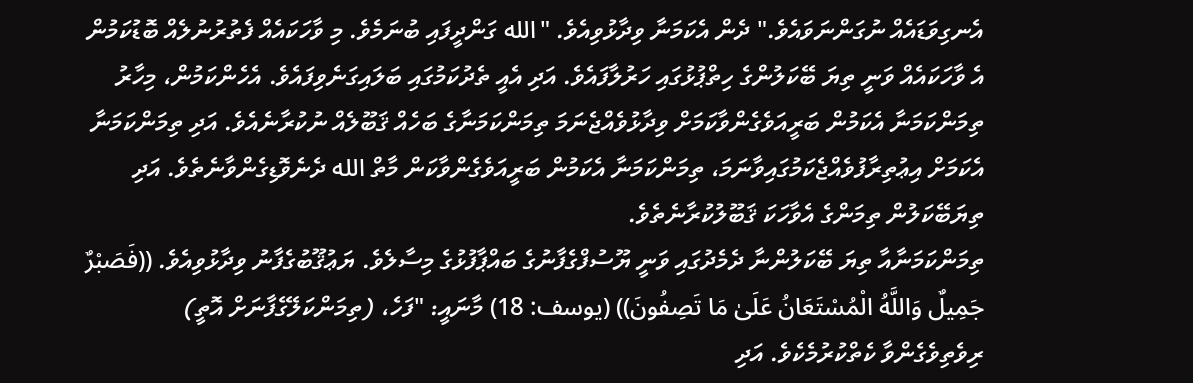އެނގިވަޑައެއް ނުގަންނަވައެވެ." ދެން އެކަމަނާ ވިދާޅުވިއެވެ. "الله ގަންދީފައި ބުނަމެވެ. މި ވާހަކައެއް ފެތުރުނުލެއް ބޮޑުކަމުން އެ ވާހަކައެއް ވަނީ ތިޔަ ބޭކަލުންގެ ހިތްޕުޅުގައި ހަރުލާފައެވެ. އަދި އެއީ ތެދުކަމުގައި ބަލައިގަނެވިފައެވެ. އެހެންކަމުން، މިހާރު ތިމަންކަމަނާ އެކަމުން ބަރީއަވެގެންވާކަމަށް ވިދާޅުވެއްޖެނަމަ ތިމަންކަމަނާގެ ބަހެއް ޤަބޫލެއް ނުކުރާނެއެވެ. އަދި ތިމަންކަމަނާ އެކަމަށް އިޢުތިރާފުވެއްޖެކަމުގައިވާނަމަ، ތިމަންކަމަނާ އެކަމުން ބަރީއަވެގެންވާކަން މާތް الله ދެނެވޮޑިގެންވާނެތެވެ. އަދި ތިޔަބޭކަލުން ތިމަންގެ އެވާހަކަ ޤަބޫލުކުރާނެތެވެ.
ތިމަންކަމަނާއާ ތިޔަ ބޭކަލުންނާ ދެމެދުގައި ވަނީ ޔޫސުފްގެފާނުގެ ބައްޕާފުޅުގެ މިސާލެވެ. ޔަޢުޤޫބުގެފާނު ވިދާޅުވިއެވެ. ((فَصَبْرٌ جَمِيلٌ وَاللَّهُ الْمُسْتَعَانُ عَلَىٰ مَا تَصِفُونَ)) (يوسف: 18) މާނައީ: "ފަހެ، (ތިމަންކަލޭގެފާނަށް އޮތީ) ރިވެތިވެގެންވާ ކެތްކުރުމެކެވެ. އަދި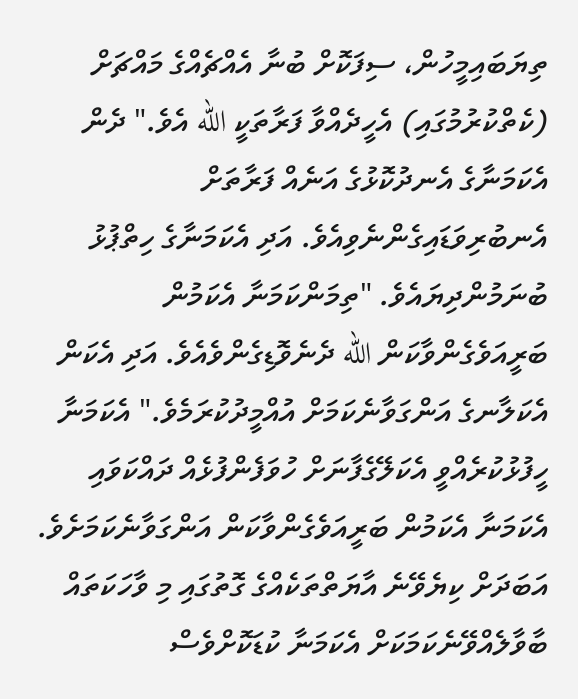ތިޔަބައިމީހުން، ސިފަކޮށް ބުނާ އެއްޗެއްގެ މައްޗަށް (ކެތްކުރުމުގައި) އެހީދެއްވާ ފަރާތަކީ الله އެވެ." ދެން އެކަމަނާގެ އެނދުކޮޅުގެ އަނެއް ފަރާތަށް އެނބުރިވަޑައިގެންނެވިއެވެ. އަދި އެކަމަނާގެ ހިތްޕުޅު ބުނަމުންދިޔައެވެ. "ތިމަންކަމަނާ އެކަމުން ބަރީއަވެގެންވާކަން الله ދެނެވޮޑިގެންވެއެވެ. އަދި އެކަން އެކަލާނގެ އަންގަވާނެކަމަށް އުއްމީދުކުރަމެވެ." އެކަމަނާ ހީފުޅުކުރެއްވީ އެކަލޭގެފާނަށް ހުވަފެންފުޅެއް ދައްކަވައި އެކަމަނާ އެކަމުން ބަރީއަވެގެންވާކަން އަންގަވާނެކަމަށެވެ. އަބަދަށް ކިޔެވޭނެ އާޔަތްތަކެއްގެ ގޮތުގައި މި ވާހަކަތައް ބާވާލެއްވޭނެކަމަކަށް އެކަމަނާ ކުޑަކޮށްވެސް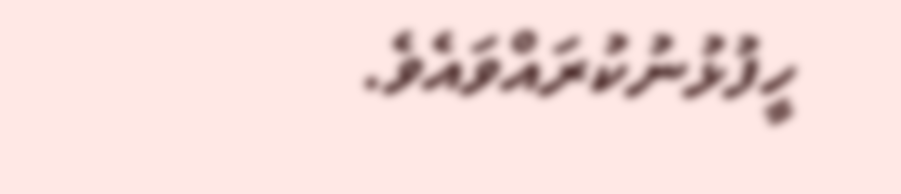ހީފުޅުނުކުރައްވައެވެ.